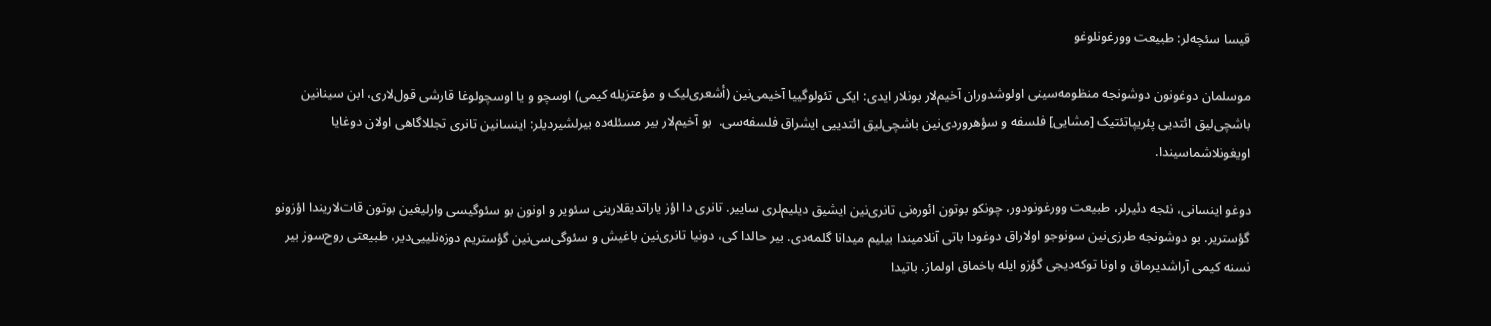قیسا سئچه‌لر: طبیعت وورغونلوغو

موسلمان دوغونون دوشونجه منظومه‌سینی اولوشدوران آخیم‌لار بونلار ایدی: ایکی تئولوگییا آخیمی‌‌نین (أشعری‌لیک و مؤعتزیله کیمی) اوسچو و یا اوسچولوغا قارشی قول‌لاری، ابن سینانین باشچی‌لیق ائتدیی پئریپاتئتیک [مشایی] فلسفه و سؤهروردی‌نین باشچی‌لیق ائتدییی ایشراق فلسفه‌سی.  بو آخیم‌لار بیر مسئله‌ده بیرلشیردیلر: اینسانین تانری‌ تجللاگاهی اولان دوغایا اویغونلاشماسیندا.

دوغو اینسانی، نئجه دئیرلر، طبیعت وورغونودور، چونکو بوتون ائوره‌نی تانری‌نین ایشیق دیلیم‌لری ساییر. تانری دا اؤز یاراتدیقلارینی سئویر و اونون بو سئوگیسی وارلیغین بوتون قات‌لاریندا اؤزونو گؤستریر. بو دوشونجه طرزی‌نین سونوجو اولا‌راق دوغودا باتی آنلامیندا بیلیم میدانا گلمه‌دی. بیر حالدا کی، دونیا تانری‌نین باغیش و سئوگی‌سی‌نین گؤستریم دوزه‌نلییی‌‌دیر، طبیعتی روح‌سوز بیر نسنه کیمی آراشدیرماق و اونا توکه‌دیجی گؤزو ایله باخماق اولماز. باتیدا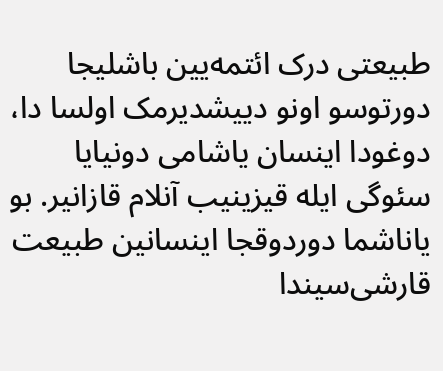طبیعتی درک ائتمه‌یین باشلیجا دورتوسو اونو دییشدیرمک اولسا دا، دوغودا اینسان یاشامی دونیایا سئوگی ایله قیزینیب آنلام قازانیر. بو یاناشما دوردوقجا اینسانین طبیعت قارشی‌سیندا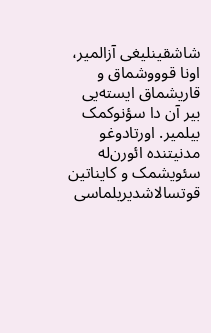شاشقینلیغی آزالمیر، اونا قوووشماق و قاریشماق ایسته‌یی بیر آن دا سؤنوکمک بیلمیر. اورتادوغو مدنیتنده ائورن‌‌له سئویشمک و کایناتین قوتسالاشدیریلماسی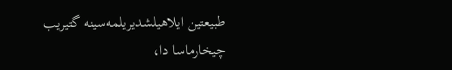طبیعتین ایلاهیلشدیریلمه‌سینه گتیریب چیخارماسا دا،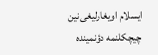ایسلام اویغارلیغی‌نین چیچکلنمه دؤنمینده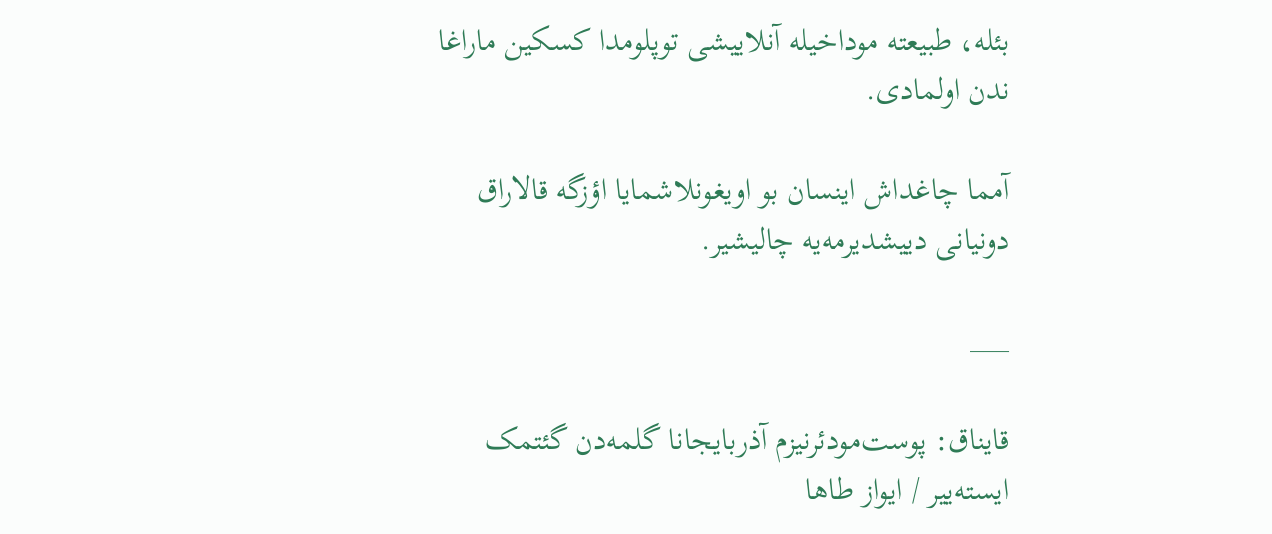بئله، طبیعته موداخیله آنلاییشی توپلومدا کسکین ماراغا ندن اولمادی.

آمما چاغداش اینسان بو اویغونلاشمایا اؤزگه قالا‌راق دونیانی دییشدیرمه‌یه چالیشیر.

___

قایناق: پوست‌مودئرنیزم آذربایجانا گلمه‌دن گئتمک ایسته‌ییر / ایواز طاها